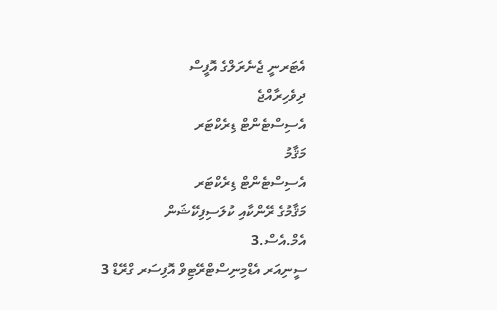އެޓަރނީ ޖެނެރަލްގެ އޮފީސް
ދިވެހިރާއްޖެ
އެސިސްޓެންޓް ޑިރެކްޓަރ
މަޤާމު
އެސިސްޓެންޓް ޑިރެކްޓަރ
މަޤާމުގެ ރޭންކާއި ކުލަސިފިކޭޝަން
އެމް.އެސް.3
ސީނިއަރ އެޑްމިނިސްޓްރޭޓިވް އޮފިސަރ ގްރޭޑް 3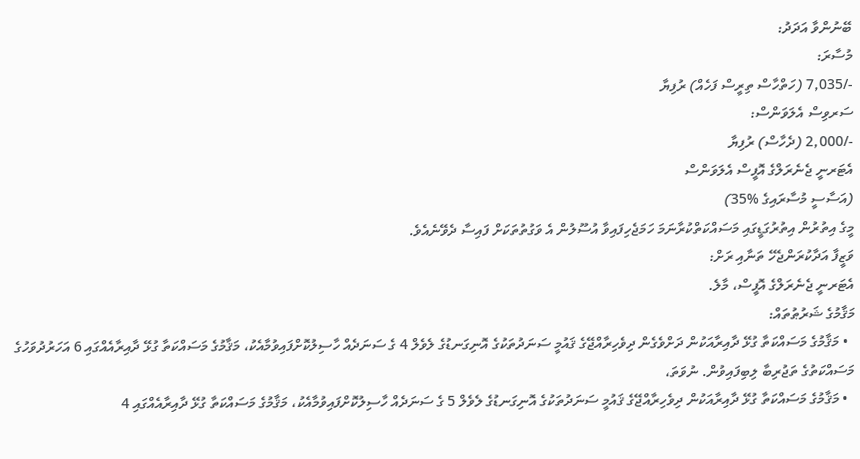ބޭނުންވާ އަދަދު:
މުސާރަ:
-/7,035 (ހަތްހާސް ތިރީސް ފަހެއް) ރުފިޔާ
ސަރވިސް އެލަވަންސް:
-/2,000 (ދެހާސް) ރުފިޔާ
އެޓަރނީ ޖެނެރަލްގެ އޮފީސް އެލަވަންސް
(އަސާސީ މުސާރައިގެ %35)
މީގެ އިތުރުން އިތުރުގަޑީގައި މަސައްކަތްކުރާނަމަ ހަމަޖެހިފައިވާ އުސޫލުން އެ ވަގުތުތަކަށް ފައިސާ ދެވޭނެއެވެ.
ވަޒީފާ އަދާކުރަންޖެހޭ ތަނާއި ރަށް:
އެޓަރނީ ޖެނެރަލްގެ އޮފީސް، މާލެ.
މަޤާމުގެ ޝަރުޠުތައް:
  • މަޤާމުގެ މަސައްކަތާ ގުޅޭ ދާއިރާއަކުން ދަށްވެގެން ދިވެހިރާއްޖޭގެ ޤައުމީ ސަނަދުތަކުގެ އޮނިގަނޑުގެ ލެވެލް 4 ގެ ސަނަދެއް ހާސިލުކޮށްފައިވުމާއެކު، މަޤާމުގެ މަސައްކަތާ ގުޅޭ ދާއިރާއެއްގައި 6 އަހަރުދުވަހުގެ މަސައްކަތުގެ ތަޖުރިބާ ލިބިފައިވުން. ނުވަތަ،
  • މަޤާމުގެ މަސައްކަތާ ގުޅޭ ދާއިރާއަކުން ދިވެހިރާއްޖޭގެ ޤައުމީ ސަނަދުތަކުގެ އޮނިގަނޑުގެ ލެވެލް 5 ގެ ސަނަދެއް ހާސިލުކޮށްފައިވުމާއެކު، މަޤާމުގެ މަސައްކަތާ ގުޅޭ ދާއިރާއެއްގައި 4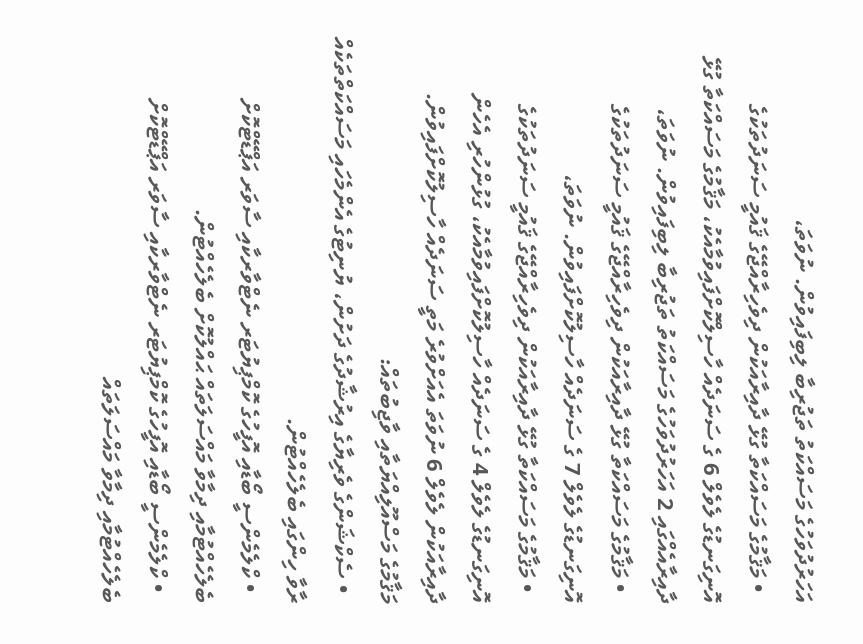އަހަރުދުވަހުގެ މަސައްކަތު ތަޖުރިބާ ލިބިފައިވުން. ނުވަތަ،
  • މަޤާމުގެ މަސައްކަތާ ގުޅޭ ދާއިރާއަކުން ދިވެހިރާއްޖޭގެ ޤައުމީ ސަނަދުތަކުގެ އޮނިގަނޑުގެ ލެވެލް 6 ގެ ސަނަދެއް ހާސިލްކޮށްފައިވުމާއެކު، މަޤާމުގެ މަސައްކަތާ ގުޅޭ ދާއިރާއެއްގައި 2 އަހަރުދުވަހުގެ މަސައްކަތު ތަޖުރިބާ ލިބިފައިވުން. ނުވަތަ،
  • މަޤާމުގެ މަސައްކަތާ ގުޅޭ ދާއިރާއަކުން ދިވެހިރާއްޖޭގެ ޤައުމީ ސަނަދުތަކުގެ އޮނިގަނޑުގެ ލެވެލް 7 ގެ ސަނަދެއް ހާސިލުކޮށްފައިވުން. ނުވަތަ،
  • މަޤާމުގެ މަސައްކަތާ ގުޅޭ ދާއިރާއަކުން ދިވެހިރާއްޖޭގެ ޤައުމީ ސަނަދުތަކުގެ އޮނިގަނޑުގެ ލެވެލް 4 ގެ ސަނަދެއް ހާސިލުކޮށްފައިވުމާއެކު، ގުޅުންހުރި އެހެން ދާއިރާއަކުން ލެވެލް 6 ނުވަތަ އެއަށްވުރެ މަތީ ސަނަދެއް ހާސިލުކޮށްފައިވުން.
މަޤާމުގެ މަސްއޫލިއްޔަތާއި ވާޖިބުތައް:
  • ސެކްޝަންގެ ވެރިޔާގެ އިރުޝާދުގެ ދަށުން، ޔުނިޓުގެ އެންމެހައި މަސައްކަތްތަކެއް ރާވާ ހިންގައި ބެލެހެއްޓުން.
  • ކްލެމެންސީ ބޯޑާއި އޮފީހުގެ ކޮމްޕިޔުޓަރ ނެޓްވާރކާއި ސާވަރ އަޕްޑޭޓްކޮށް ބެލެހެއްޓުމާއި ދިމާވާ މައްސަލަތައް ޙައްލުކޮށް ބެލެހެއްޓުން.
  • ކްލެމެންސީ ބޯޑާއި އޮފީހުގެ ކޮމްޕިޔުޓަރ ނެޓްވާރކާއި ސާވަރ އަޕްޑޭޓްކޮށް ބެލެހެއްޓުމާއި ދިމާވާ މައްސަލަތައް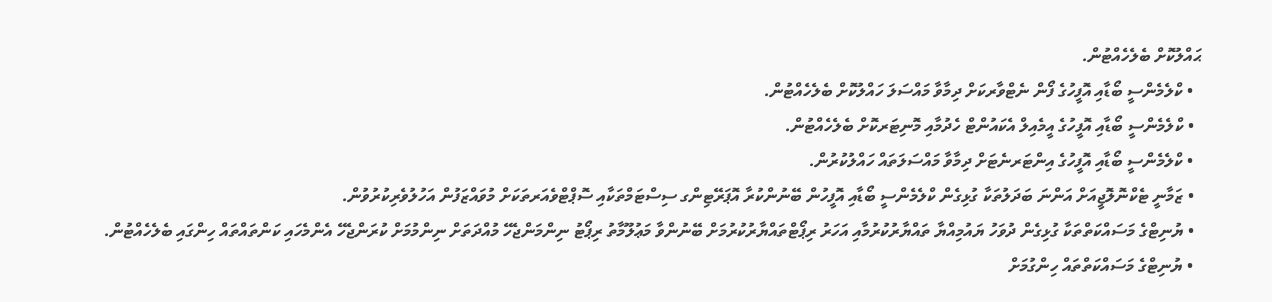ޙައްލުކޮށް ބެލެހެއްޓުން.
  • ކްލެމެންސީ ބޯޑާއި އޮފީހުގެ ފޯން ނެޓްވާރކަށް ދިމާވާ މައްސަލަ ހައްލުކޮށް ބެލެހެއްޓުން.
  • ކްލެމެންސީ ބޯޑާއި އޮފީހުގެ އީމެއިލް އެކައުންޓް ހެދުމާއި މޮނިޓަރކޮށް ބެލެހެއްޓުން.
  • ކްލެމެންސީ ބޯޑާއި އޮފީހުގެ އިންޓަރނެޓަށް ދިމާވާ މައްސަލަތައް ހައްލުކުރުން.
  • ޒަމާނީ ޓެކްނޮލޮޖީއަށް އަންނަ ބަދަލުތަކާ ގުޅިގެން ކްލެމެންސީ ބޯޑާއި އޮފީހުން ބޭނުންކުރާ އޮޕަރޭޓިންގ ސިސްޓަމްތަކާއި ސޮޕްޓްވެއަރތަކަށް މުވައްޒަފުން އަހުލުވެރިކުރުވުން.
  • ޔުނިޓްގެ މަސައްކަތްތަކާ ގުޅިގެން ދުވަހު ޔައުމިއްޔާ ތައްޔާރުކުރުމާއި އަހަރު ރިޕޯޓްތައްޔާރުކުރުމަށް ބޭނުންވާ މަޢުލޫމާތު ރިޕޯޓު ނިންމަންޖެހޭ މުއްދަތަށް ނިންމުމަށް ކުރަންޖެހޭ އެންމެހައި ކަންތައްތައް ހިންގައި ބެލެހެއްޓުން.
  • ޔުނިޓްގެ މަސައްކަތްތައް ހިންގުމަށް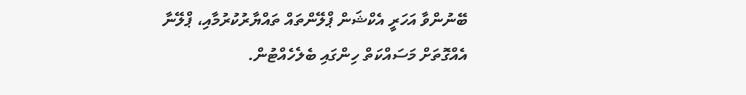ބޭނުންވާ އަހަރީ އެކްޝަން ޕްލޭންތައް ތައްޔާރުކުރުމާއި، ޕްލޭނާ އެއްގޮތަށް މަސައްކަތް ހިންގައި ބެލެހެއްޓުން.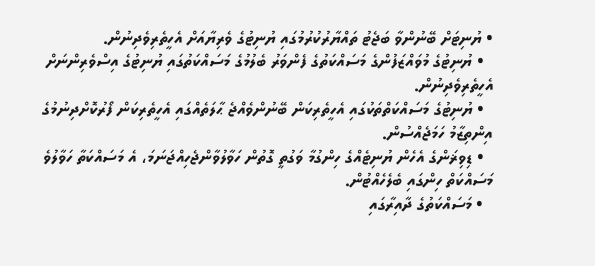• ޔުނިޓަށް ބޭނުންވާ ބަޖެޓު ތައްޔާރުކުރުމުގައި ޔުނިޓުގެ ވެރިޔާއަށް އެހީތެރިވެދިނުން.
  • ޔުނިޓުގެ މުވައްޒަފުންގެ މަސައްކަތުގެ ފެންވަރު ބެލުމުގެ މަސައްކަތުގައި ޔުނިޓުގެ އިސްވެރިންނަށް އެހީތެރިވެދިނުން.
  • ޔުނިޓުގެ މަސައްކަތްތަކުގައި އެހީތެރިކަން ބޭނުންވެއްޖެ ޙާލަތެއްގައި އެހީތެރިކަން ފޯރުކޮށްދިނުމުގެ އިންތިޒާމު ހަމަޖެއްސުން.
  • ޑިވިޜަންގެ އެހެން ޔުނިޓެއްގެ ހިންގުމާ ވަގުތީ ގޮތުން ހަވާލުވާންޖެހިއްޖަނަމަ، އެ މަސައްކަތާ ހަވާލުވެ މަސައްކަތް ހިންގައި ބެލެހެއްޓުން.
  • މަސައްކަތުގެ ދާއިރާގައި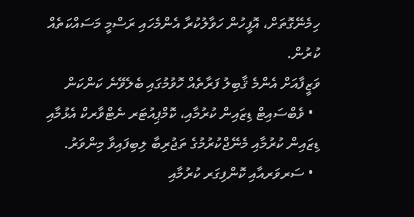ހިމެނޭގޮތަށް، އޮފީހުން ހަވާލުކުރާ އެންމެހައި ރަސްމީ މަސައްކަތެއް ކުރުން.
ވަޒީފާއަށް އެންމެ ޤާބިލު ފަރާތެއް ހޮވުމުގައި ބެލެވޭނެ ކަންކަން
  • ވެބްސައިޓް ޑިޒައިން ކުރުމާއި، ކޮމްޕިއުޓަރ ނެޓްވާރކް އެޅުމާއި ޑިޒައިން ކުރުމާއި މެނޭޖްކުރުމުގެ ތަޖުރިބާ ލިބިފައިވާ މިންވަރު.
  • ސަރވަރއާއި ކޮންފިގަރ ކުރުމާއި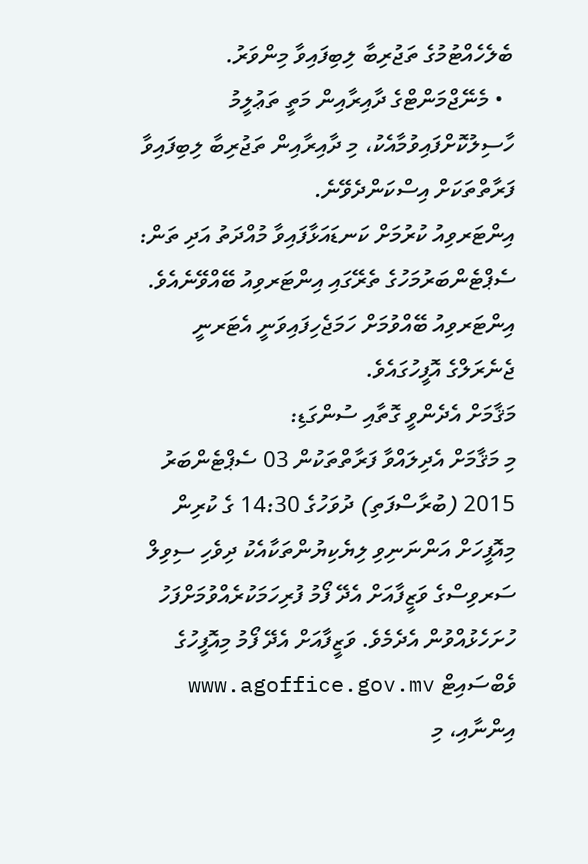ބެލެހެއްޓުމުގެ ތަޖުރިބާ ލިބިފައިވާ މިންވަރު.
  • މެނޭޖްމަންޓްގެ ދާއިރާއިން މަތީ ތަޢުލީމު ހާސިލުކޮށްފައިވުމާއެކު، މި ދާއިރާއިން ތަޖުރިބާ ލިބިފައިވާ ފަރާތްތަކަށް އިސްކަންދެވޭނެ.
އިންޓަރވިއު ކުރުމަށް ކަނޑައަޅާފައިވާ މުއްދަތު އަދި ތަން:
ސެޕްޓެންބަރުމަހުގެ ތެރޭގައި އިންޓަރވިއު ބޭއްވޭނެއެވެ. އިންޓަރވިއު ބޭއްވުމަށް ހަމަޖެހިފައިވަނީ އެޓަރނީ ޖެނެރަލްގެ އޮފީހުގައެވެ.
މަޤާމަށް އެދެންވީ ގޮތާއި ސުންގަޑި:
މި މަޤާމަށް އެދިލައްވާ ފަރާތްތަކުން 03 ސެޕްޓެންބަރު 2015 (ބުރާސްފަތި) ދުވަހުގެ 14:30 ގެ ކުރިން މިއޮފީހަށް އަންނަނިވި ލިޔެކިޔުންތަކާއެކު ދިވެހި ސިވިލް ސަރވިސްގެ ވަޒީފާއަށް އެދޭ ފޯމު ފުރިހަމަކުރެއްވުމަށްފަހު ހުށަހެޅުއްވުން އެދެމެވެ. ވަޒީފާއަށް އެދޭ ފޯމު މިއޮފީހުގެ ވެބްސައިޓް www.agoffice.gov.mv އިންނާއި، މި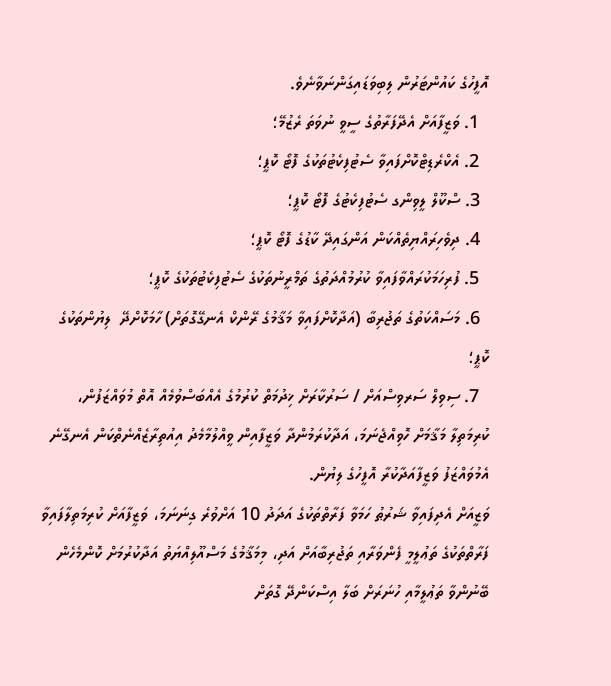އޮފީހުގެ ކައުންޓަރުން ލިބިވަޑައިގަންނަވާނެވެ.
  1. ވަޒީފާއަށް އެދޭފަރާތުގެ ސީވީ ނުވަތަ ރެޒުމޭ؛
  2. އެކްރެޑިޓްކޮށްފައިވާ ސެޓުފިކެޓުތަކުގެ ފޮޓޯ ކޮޕީ؛
  3. ސްކޫލް ލީވިންގ ސެޓުފިކެޓުގެ ފޮޓޯ ކޮޕީ؛
  4. ދިވެހިރައްޔިތެއްކަން އަންގައިދޭ ކާޑުގެ ފޮޓޯ ކޮޕީ؛
  5. ފުރިހަމަކުރައްވާފައިވާ ކުރުމުއްދަތުގެ ތަމްރީނުތަކުގެ ސެޓުފިކެޓުތަކުގެ ކޮޕީ؛
  6. މަސައްކަތުގެ ތަޖުރިބާ (އަދާކޮށްފައިވާ މަޤާމުގެ ރޭންކް އެނގޭގޮތަށް) ހާމަކޮށްދޭ  ލިޔުންތަކުގެ ކޮޕީ؛
  7. ސިވިލް ސަރވިސްއަށް / ސަރުކާރަށް ޚިދުމަތް ކުރުމުގެ އެއްބަސްވުމެއް އޮތް މުވައްޒަފުން، ކުރިމަތިލާ މަޤާމަށް ހޮވިއްޖެނަމަ، އަދާކުރަމުންދާ ވަޒީފާއިން ވީއްލުމާމެދު އިއުތިރާޒެއްނެތްކަން އެނގޭނެ އެމުވައްޒަފު ވަޒީފާއަދާކުރާ އޮފީހުގެ ލިޔުން.
ވަޒީއަށް އެދިފައިވާ ޝަރުޠު ހަމަވާ ފަރާތްތަކުގެ އަދަދު 10 އަށްވުރެ ގިނަނަމަ، ވަޒީފާއަށް ކުރިމަތިލާފައިވާ ފަރާތްތަކުގެ ތަޢުލީމީ ފެންވަރާއި ތަޖުރިބާއަށް އަދި، މިމަޤާމުގެ މަސްއޫލިއްޔަތު އަދާކުރުމަށް ކޮންމެހެން ބޭނުންވާ ތަޢުލީމާއި ހުނަރަށް ބަލާ އިސްކަންދޭ ގޮތަށް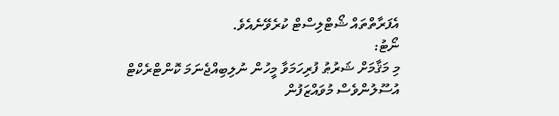އެފަރާތްތައް ޝޯޓްލިސްޓް ކުރެވޭނެއެވެ.
ނޯޓު:
މި މަޤާމަށް ޝަރުޠު ފުރިހަމަވާ މީހުން ނުލިބިއްޖެނަމަ ކޮންޓްރެކްޓް އުސޫލުންވެސް މުވައްޒަފުން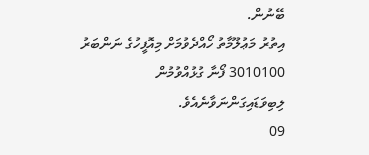ބޭނުން.
އިތުރު މަޢުލޫމާތު ހޯއްދެވުމަށް މިއޮފީހުގެ ނަންބަރު 3010100 ފޯނާ ގުޅުއްވުމުން ލިބިވަޑައިގަންނަވާނެއެވެ.
09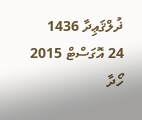ޛުލްޤަޢިދާ 1436
24 އޮގަސްޓް 2015
ހޯދާ